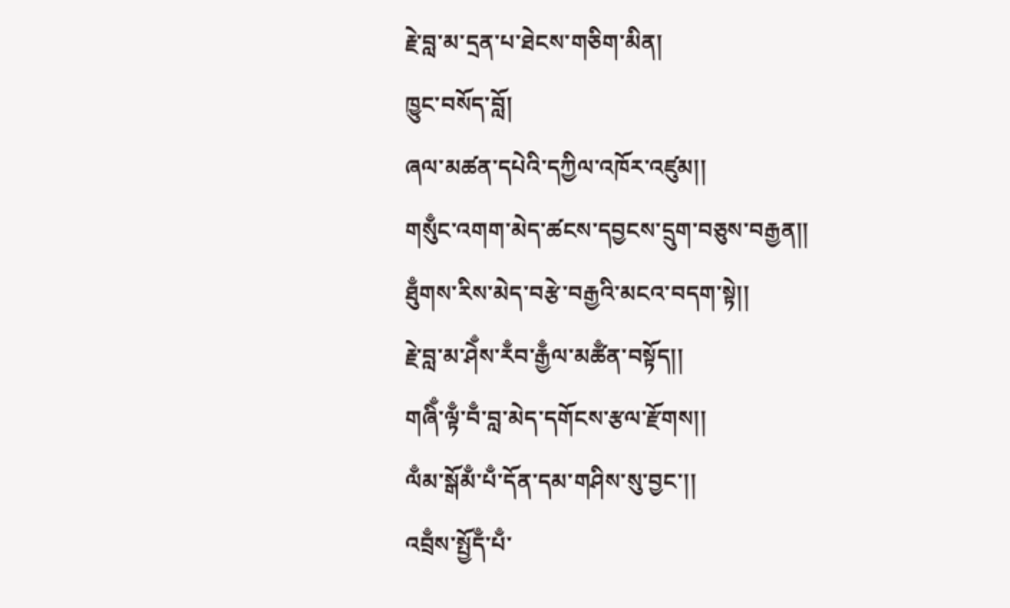རྗེ་བླ་མ་དྲན་པ་ཐེངས་གཅིག་མིན།
ཁྱུང་བསོད་བློ།
ཞལ་མཚན་དཔེའི་དཀྱིལ་འཁོར་འཛུམ།།
གསུྃང་འགག་མེད་ཚངས་དབྱངས་དྲུག་བཅུས་བརྒྱན།།
ཐུྃགས་རིས་མེད་བརྩེ་བརྒྱའི་མངའ་བདག་སྟེ།།
རྗེ་བླ་མ་ཤེྃས་རྃབ་རྒྱྃལ་མཚྃན་བསྟོད།།
གཞིྃ་ལྟྃ་བྃ་བླ་མེད་དགོངས་རྩལ་རྫོགས།།
ལྃམ་སྒོམྃ་པྃ་དོན་དམ་གཤིས་སུ་བྱང་།།
འབྲྃས་སྤྱོདྃ་པྃ་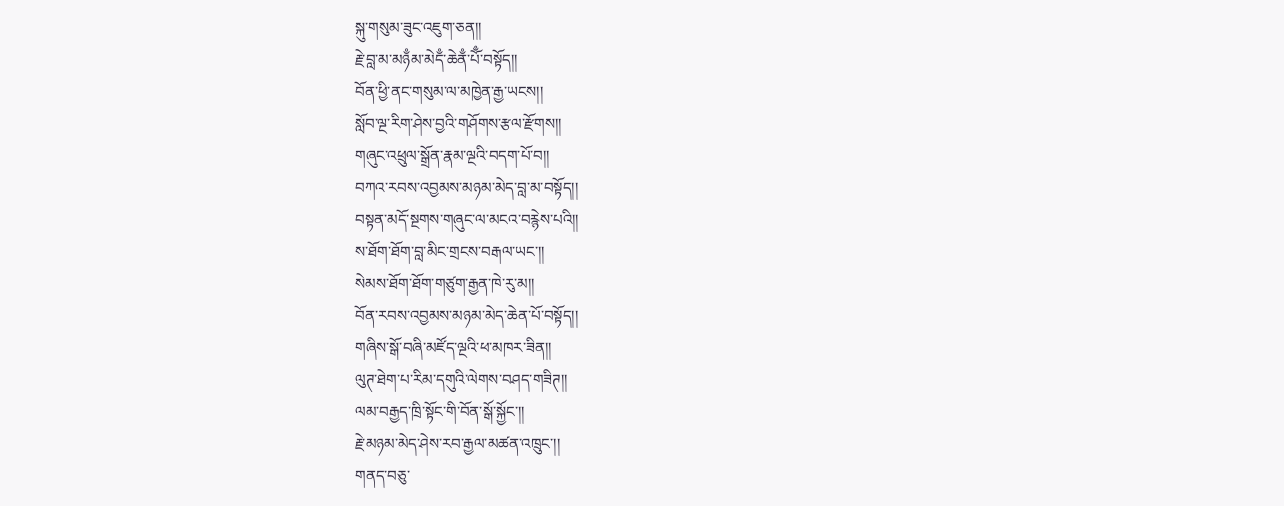སྐུ་གསུམ་ཟུང་འཇུག་ཅན།།
རྗེ་བླ་མ་མཉྃམ་མེདྃ་ཆེནྃ་པོྃ་བསྟོད།།
བོན་ཕྱི་ནང་གསུམ་ལ་མཁྱེན་རྒྱ་ཡངས།།
སློབ་ལྔ་རིག་ཤེས་བྱའི་གཤོགས་རྩལ་རྫོགས།།
གཞུང་འཕྲུལ་སྒྲོན་རྣམ་ལྔའི་བདག་པོ་བ།།
བཀའ་རབས་འབྱམས་མཉམ་མེད་བླ་མ་བསྟོད།།
བསྟན་མདོ་སྔགས་གཞུང་ལ་མངའ་བརྙེས་པའི།།
ས་ཐོག་ཐོག་བླ་མིང་གྲངས་བརྒལ་ཡང་།།
སེམས་ཐོག་ཐོག་གཙུག་རྒྱན་ཁེ་རུ་མ།།
བོན་རབས་འབྱམས་མཉམ་མེད་ཆེན་པོ་བསྟོད།།
གཞིས་སྒོ་བཞི་མཛོད་ལྔའི་ཕ་མཁར་ཟིན།།
ལུཊ་ཐེག་པ་རིམ་དགུའི་ལེགས་བཤད་གཟིཊ།།
ལམ་བརྒྱད་ཁྲི་སྟོང་གི་བོན་སྒོ་སྐྱོང་།།
རྗེ་མཉམ་མེད་ཤེས་རབ་རྒྱལ་མཚན་འཁྲུང་།།
གནད་བཅུ་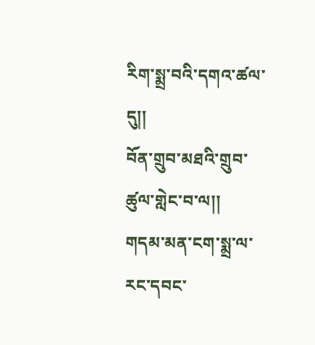རིག་སྨྲ་བའི་དགའ་ཚལ་དུ།།
བོན་གྲུབ་མཐའི་གྲུབ་ཚུལ་གླེང་བ་ལ།།
གདམ་མན་ངག་སྨྲ་ལ་རང་དབང་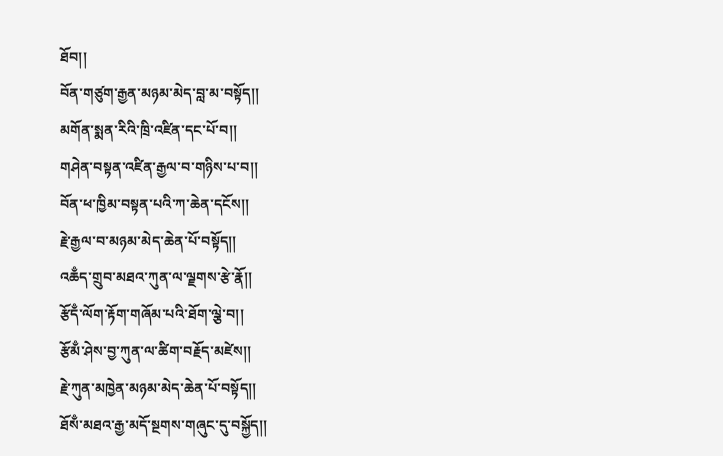ཐོབ།།
བོན་གཙུག་རྒྱན་མཉམ་མེད་བླ་མ་བསྟོད།།
མགོན་སྨན་རིའི་ཁྲི་འཛིན་དང་པོ་བ།།
གཤེན་བསྟན་འཛིན་རྒྱལ་བ་གཉིས་པ་བ།།
བོན་ཕ་ཁྱིམ་བསྟན་པའི་ཀ་ཆེན་དངོས།།
རྗེ་རྒྱལ་བ་མཉམ་མེད་ཆེན་པོ་བསྟོད།།
འཆྃད་གྲུབ་མཐའ་ཀུན་ལ་ལྗགས་རྩེ་རྣོ།།
རྩོདྃ་ལོག་རྟོག་གཞོམ་པའི་ཐོག་ལྕེ་བ།།
རྩོམྃ་ཤེས་བྱ་ཀུན་ལ་ཚིག་བརྗོད་མཛེས།།
རྗེ་ཀུན་མཁྱེན་མཉམ་མེད་ཆེན་པོ་བསྟོད།།
ཐོསྃ་མཐའ་རྒྱ་མདོ་སྔགས་གཞུང་དུ་བསྐྱོད།།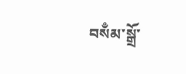བསྃམ་སྒྲོ་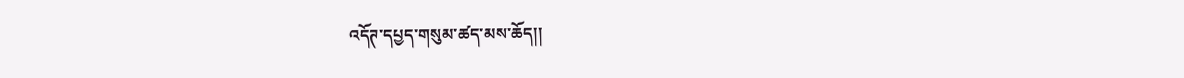འདོཊ་དཔྱད་གསུམ་ཚད་མས་ཆོད།།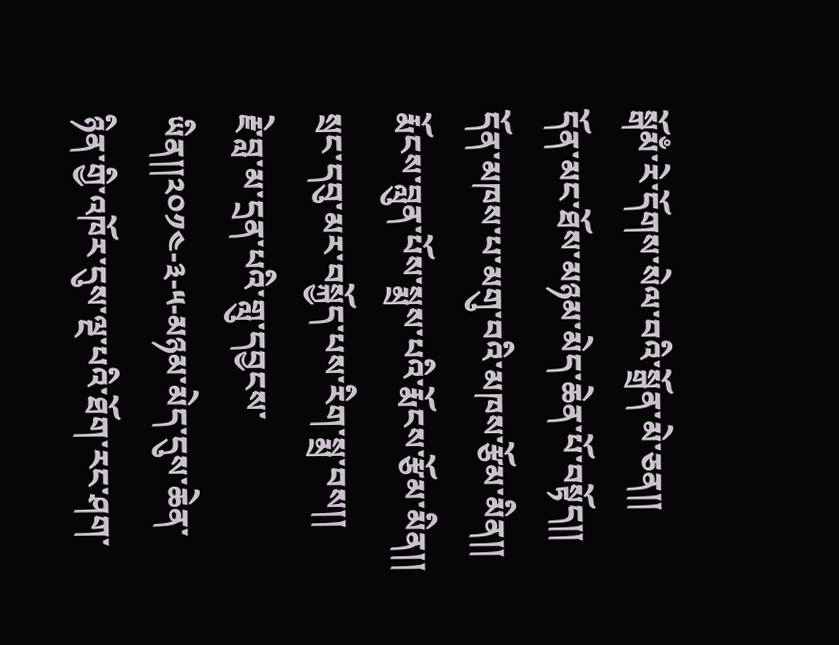སྒོམྃ་རེ་དོགས་སེལ་བའི་སྒྲོན་མེ་ཅན།།
དོན་མང་ཐོས་མཉམ་མེད་ཆེན་པོ་བསྟོད།།
དོན་མཁས་པ་མགུ་བའི་མཁས་རྩོམ་མིན།།
རྨོངས་བླུན་པོས་སྨྲས་པའི་རྨོངས་རྩོམ་མིན།།
སྲང་དབུ་མར་བསྐྱོད་པས་རིག་སྨྲ་བས།།
རྗེ་བླ་མ་དྲན་པའི་གླུ་དབྱངས་ཡིན།།༢༠༡༤-༣-༥-མཉམ་མེད་དུས་ཆེན་ཉིན་གྱི་འཁོར་དུས་ལྔ་པའི་ཐོག་རང་ཤག་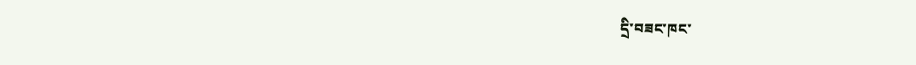དྲི་བཟང་ཁང་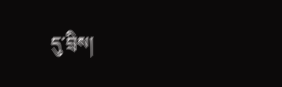དུ་བྲིས།